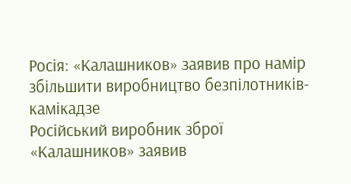Росія: «Калашников» заявив про намір збільшити виробництво безпілотників-камікадзе
Російський виробник зброї «Калашников» заявив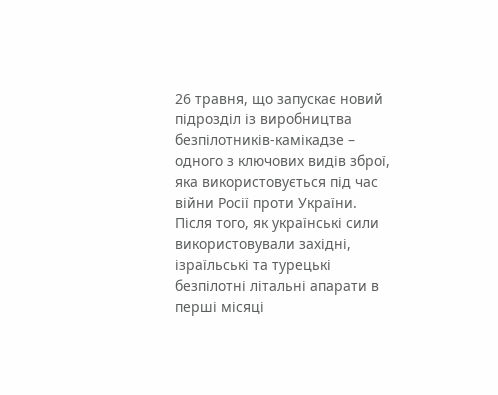26 травня, що запускає новий підрозділ із виробництва безпілотників-камікадзе – одного з ключових видів зброї, яка використовується під час війни Росії проти України.
Після того, як українські сили використовували західні, ізраїльські та турецькі безпілотні літальні апарати в перші місяці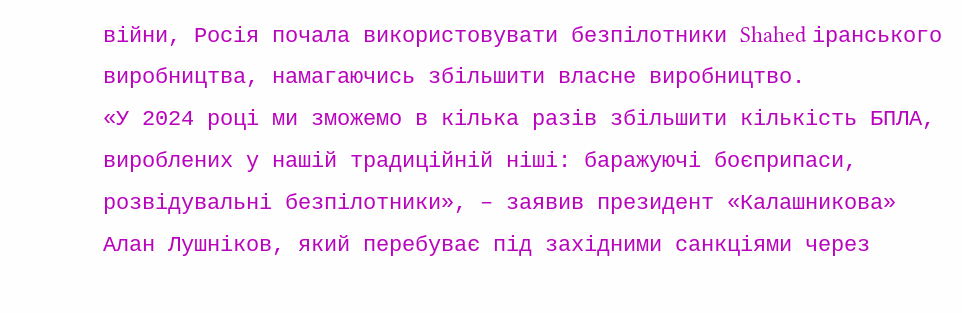війни, Росія почала використовувати безпілотники Shahed іранського виробництва, намагаючись збільшити власне виробництво.
«У 2024 році ми зможемо в кілька разів збільшити кількість БПЛА, вироблених у нашій традиційній ніші: баражуючі боєприпаси, розвідувальні безпілотники», – заявив президент «Калашникова» Алан Лушніков, який перебуває під західними санкціями через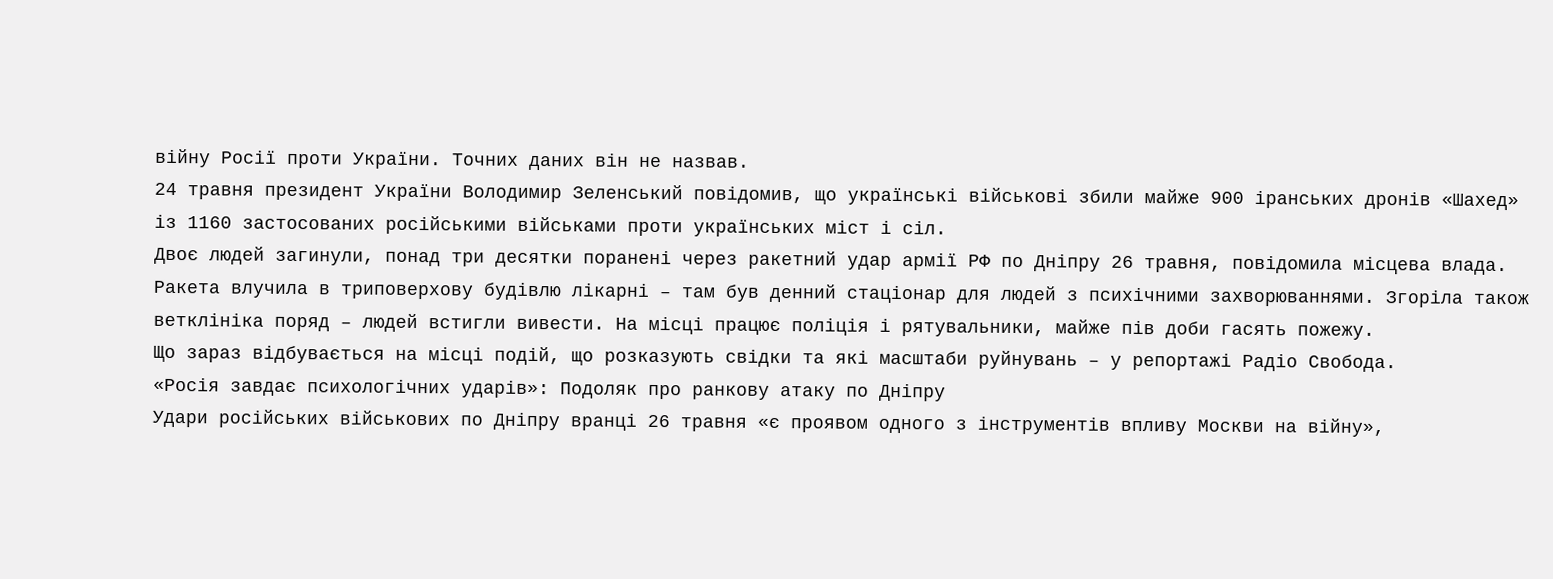війну Росії проти України. Точних даних він не назвав.
24 травня президент України Володимир Зеленський повідомив, що українські військові збили майже 900 іранських дронів «Шахед» із 1160 застосованих російськими військами проти українських міст і сіл.
Двоє людей загинули, понад три десятки поранені через ракетний удар армії РФ по Дніпру 26 травня, повідомила місцева влада. Ракета влучила в триповерхову будівлю лікарні – там був денний стаціонар для людей з психічними захворюваннями. Згоріла також ветклініка поряд – людей встигли вивести. На місці працює поліція і рятувальники, майже пів доби гасять пожежу.
Що зараз відбувається на місці подій, що розказують свідки та які масштаби руйнувань – у репортажі Радіо Свобода.
«Росія завдає психологічних ударів»: Подоляк про ранкову атаку по Дніпру
Удари російських військових по Дніпру вранці 26 травня «є проявом одного з інструментів впливу Москви на війну»,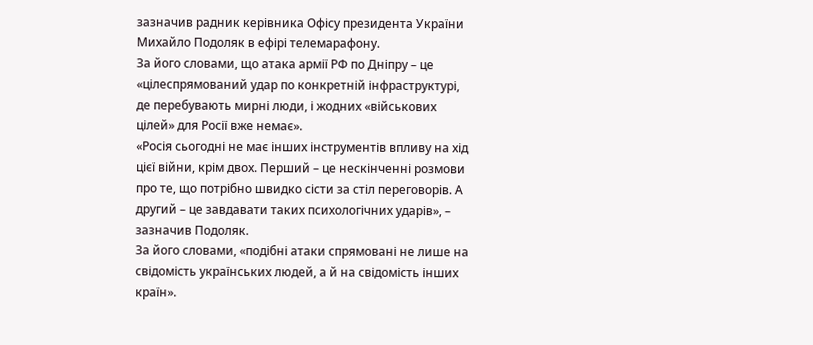зазначив радник керівника Офісу президента України Михайло Подоляк в ефірі телемарафону.
За його словами, що атака армії РФ по Дніпру – це «цілеспрямований удар по конкретній інфраструктурі, де перебувають мирні люди, і жодних «військових цілей» для Росії вже немає».
«Росія сьогодні не має інших інструментів впливу на хід цієї війни, крім двох. Перший – це нескінченні розмови про те, що потрібно швидко сісти за стіл переговорів. А другий – це завдавати таких психологічних ударів», – зазначив Подоляк.
За його словами, «подібні атаки спрямовані не лише на свідомість українських людей, а й на свідомість інших країн».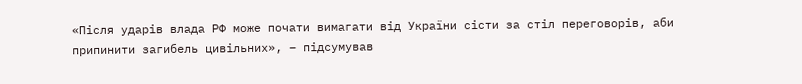«Після ударів влада РФ може почати вимагати від України сісти за стіл переговорів, аби припинити загибель цивільних», – підсумував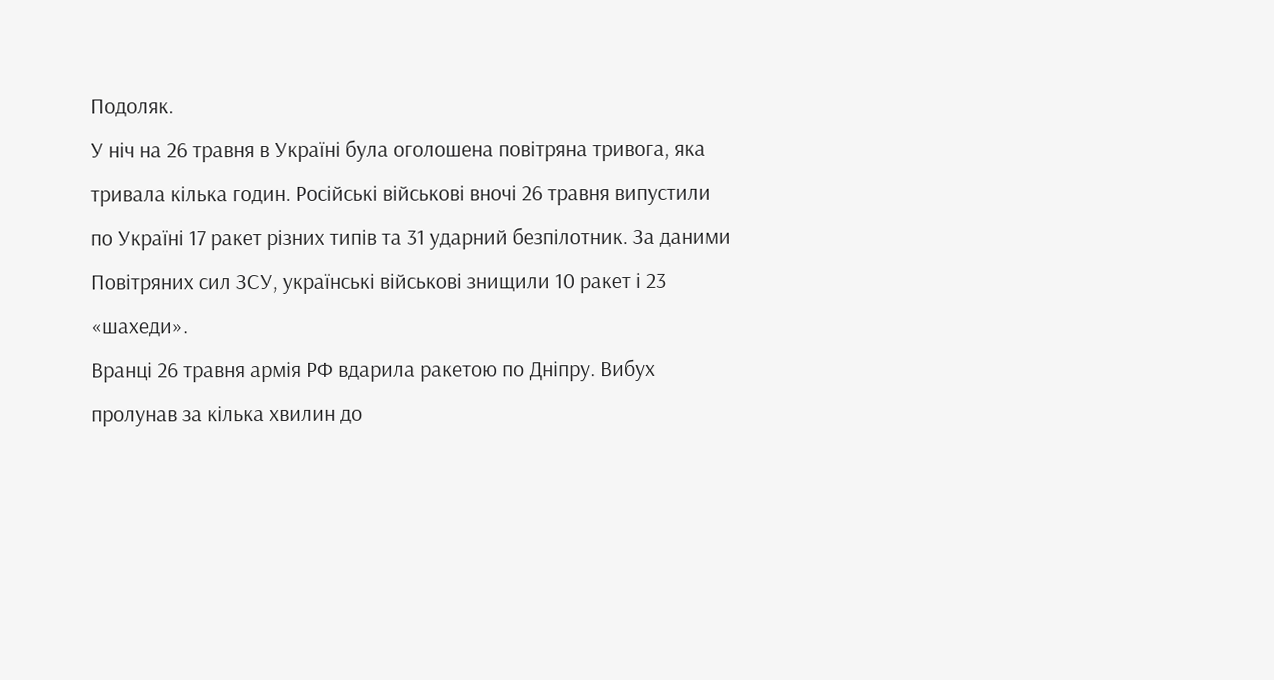Подоляк.
У ніч на 26 травня в Україні була оголошена повітряна тривога, яка тривала кілька годин. Російські військові вночі 26 травня випустили по Україні 17 ракет різних типів та 31 ударний безпілотник. За даними Повітряних сил ЗСУ, українські військові знищили 10 ракет і 23 «шахеди».
Вранці 26 травня армія РФ вдарила ракетою по Дніпру. Вибух пролунав за кілька хвилин до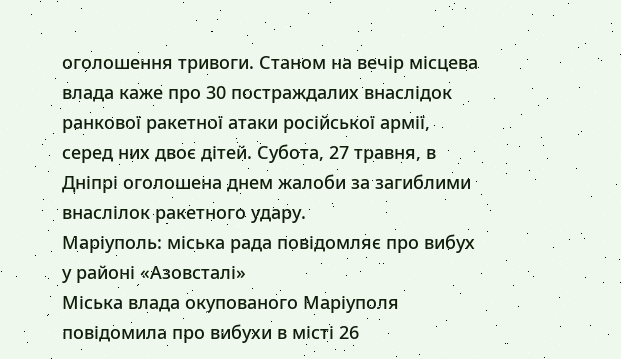оголошення тривоги. Станом на вечір місцева влада каже про 30 постраждалих внаслідок ранкової ракетної атаки російської армії, серед них двоє дітей. Субота, 27 травня, в Дніпрі оголошена днем жалоби за загиблими внаслілок ракетного удару.
Маріуполь: міська рада повідомляє про вибух у районі «Азовсталі»
Міська влада окупованого Маріуполя повідомила про вибухи в місті 26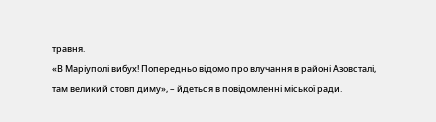травня.
«В Маріуполі вибух! Попередньо відомо про влучання в районі Азовсталі, там великий стовп диму», – йдеться в повідомленні міської ради.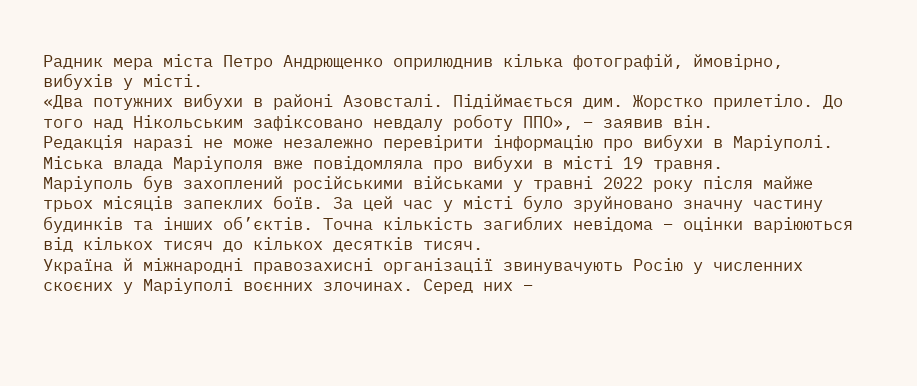Радник мера міста Петро Андрющенко оприлюднив кілька фотографій, ймовірно, вибухів у місті.
«Два потужних вибухи в районі Азовсталі. Підіймається дим. Жорстко прилетіло. До того над Нікольським зафіксовано невдалу роботу ППО», – заявив він.
Редакція наразі не може незалежно перевірити інформацію про вибухи в Маріуполі.
Міська влада Маріуполя вже повідомляла про вибухи в місті 19 травня.
Маріуполь був захоплений російськими військами у травні 2022 року після майже трьох місяців запеклих боїв. За цей час у місті було зруйновано значну частину будинків та інших об’єктів. Точна кількість загиблих невідома – оцінки варіюються від кількох тисяч до кількох десятків тисяч.
Україна й міжнародні правозахисні організації звинувачують Росію у численних скоєних у Маріуполі воєнних злочинах. Серед них –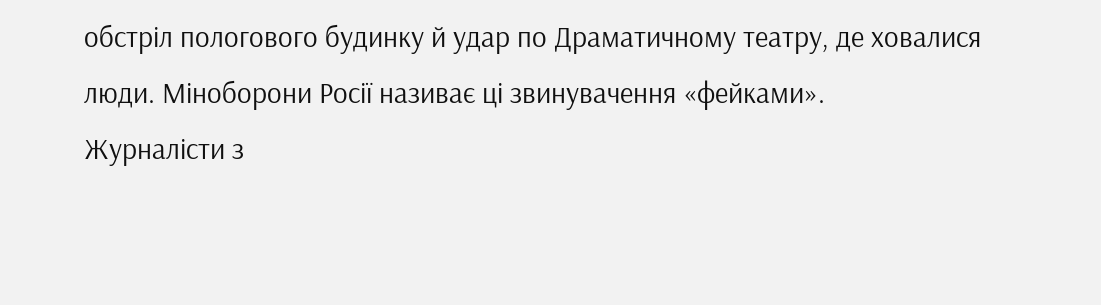обстріл пологового будинку й удар по Драматичному театру, де ховалися люди. Міноборони Росії називає ці звинувачення «фейками».
Журналісти з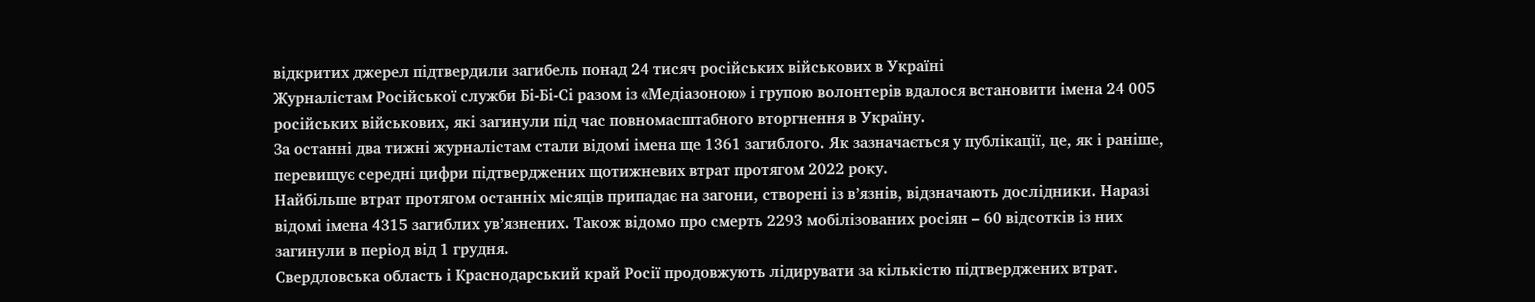відкритих джерел підтвердили загибель понад 24 тисяч російських військових в Україні
Журналістам Російської служби Бі-Бі-Сі разом із «Медіазоною» і групою волонтерів вдалося встановити імена 24 005 російських військових, які загинули під час повномасштабного вторгнення в Україну.
За останні два тижні журналістам стали відомі імена ще 1361 загиблого. Як зазначається у публікації, це, як і раніше, перевищує середні цифри підтверджених щотижневих втрат протягом 2022 року.
Найбільше втрат протягом останніх місяців припадає на загони, створені із в’язнів, відзначають дослідники. Наразі відомі імена 4315 загиблих ув’язнених. Також відомо про смерть 2293 мобілізованих росіян – 60 відсотків із них загинули в період від 1 грудня.
Свердловська область і Краснодарський край Росії продовжують лідирувати за кількістю підтверджених втрат.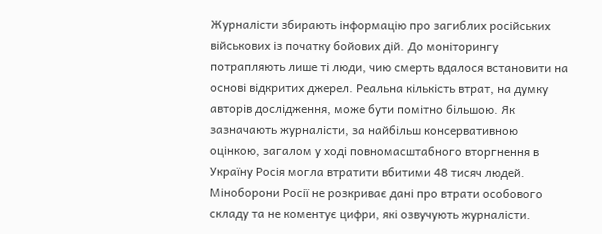Журналісти збирають інформацію про загиблих російських військових із початку бойових дій. До моніторингу потрапляють лише ті люди, чию смерть вдалося встановити на основі відкритих джерел. Реальна кількість втрат, на думку авторів дослідження, може бути помітно більшою. Як зазначають журналісти, за найбільш консервативною оцінкою, загалом у ході повномасштабного вторгнення в Україну Росія могла втратити вбитими 48 тисяч людей.
Міноборони Росії не розкриває дані про втрати особового складу та не коментує цифри, які озвучують журналісти.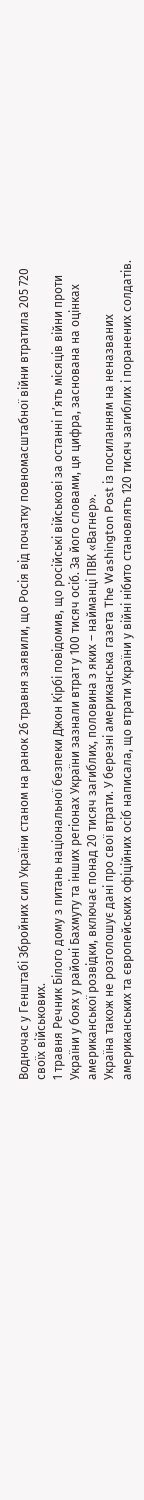Водночас у Генштабі Збройних сил України станом на ранок 26 травня заявили, що Росія від початку повномасштабної війни втратила 205 720 своїх військових.
1 травня Речник Білого дому з питань національної безпеки Джон Кірбі повідомив, що російські військові за останні п’ять місяців війни проти України у боях у районі Бахмуту та інших регіонах України зазнали втрат у 100 тисяч осіб. За його словами, ця цифра, заснована на оцінках американської розвідки, включає понад 20 тисяч загиблих, половина з яких – найманці ПВК «Вагнер».
Україна також не розголошує дані про свої втрати. У березні американська газета The Washington Post із посиланням на неназваних американських та європейських офіційних осіб написала, що втрати України у війні нібито становлять 120 тисяч загиблих і поранених солдатів.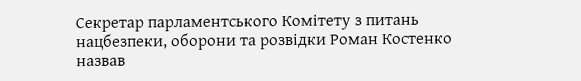Секретар парламентського Комітету з питань нацбезпеки, оборони та розвідки Роман Костенко назвав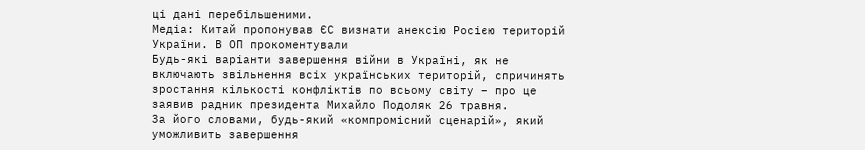ці дані перебільшеними.
Медіа: Китай пропонував ЄС визнати анексію Росією територій України. В ОП прокоментували
Будь-які варіанти завершення війни в Україні, як не включають звільнення всіх українських територій, спричинять зростання кількості конфліктів по всьому світу – про це заявив радник президента Михайло Подоляк 26 травня.
За його словами, будь-який «компромісний сценарій», який уможливить завершення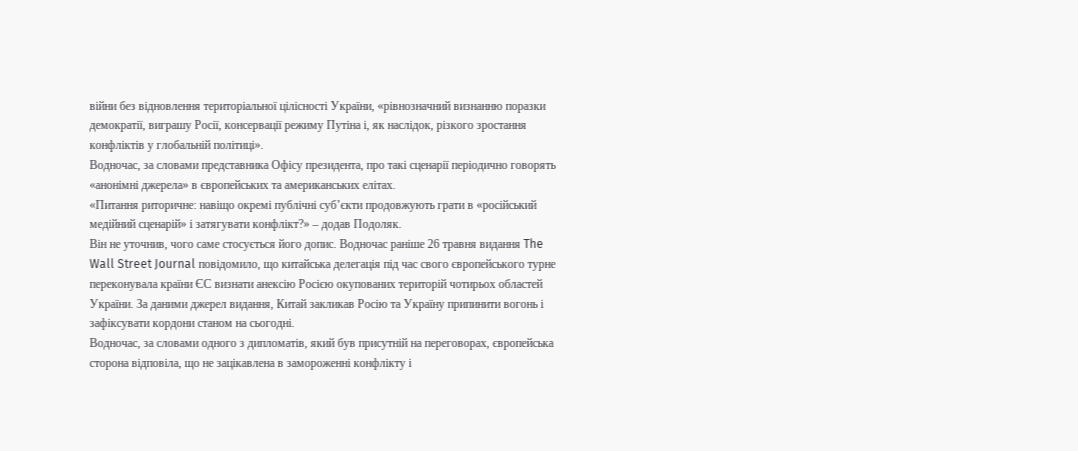війни без відновлення територіальної цілісності України, «рівнозначний визнанню поразки демократії, виграшу Росії, консервації режиму Путіна і, як наслідок, різкого зростання конфліктів у глобальній політиці».
Водночас, за словами представника Офісу президента, про такі сценарії періодично говорять «анонімні джерела» в європейських та американських елітах.
«Питання риторичне: навіщо окремі публічні суб’єкти продовжують грати в «російський медійний сценарій» і затягувати конфлікт?» – додав Подоляк.
Він не уточнив, чого саме стосується його допис. Водночас раніше 26 травня видання The Wall Street Journal повідомило, що китайська делегація під час свого європейського турне переконувала країни ЄС визнати анексію Росією окупованих територій чотирьох областей України. За даними джерел видання, Китай закликав Росію та Україну припинити вогонь і зафіксувати кордони станом на сьогодні.
Водночас, за словами одного з дипломатів, який був присутній на переговорах, європейська сторона відповіла, що не зацікавлена в замороженні конфлікту і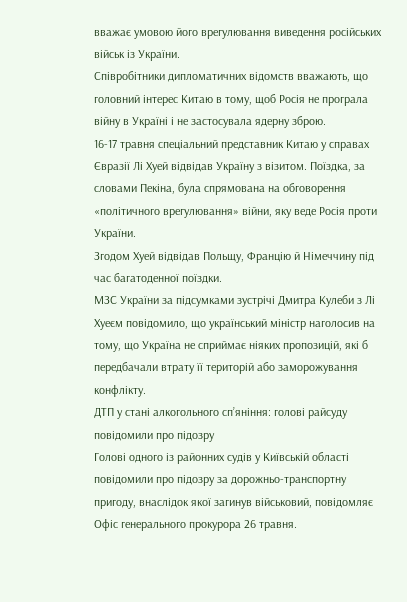вважає умовою його врегулювання виведення російських військ із України.
Співробітники дипломатичних відомств вважають, що головний інтерес Китаю в тому, щоб Росія не програла війну в Україні і не застосувала ядерну зброю.
16-17 травня спеціальний представник Китаю у справах Євразії Лі Хуей відвідав Україну з візитом. Поїздка, за словами Пекіна, була спрямована на обговорення «політичного врегулювання» війни, яку веде Росія проти України.
Згодом Хуей відвідав Польщу, Францію й Німеччину під час багатоденної поїздки.
МЗС України за підсумками зустрічі Дмитра Кулеби з Лі Хуеєм повідомило, що український міністр наголосив на тому, що Україна не сприймає ніяких пропозицій, які б передбачали втрату її територій або заморожування конфлікту.
ДТП у стані алкогольного сп’яніння: голові райсуду повідомили про підозру
Голові одного із районних судів у Київській області повідомили про підозру за дорожньо-транспортну пригоду, внаслідок якої загинув військовий, повідомляє Офіс генерального прокурора 26 травня.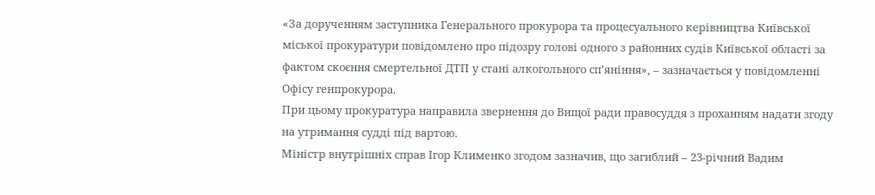«За дорученням заступника Генерального прокурора та процесуального керівництва Київської міської прокуратури повідомлено про підозру голові одного з районних судів Київської області за фактом скоєння смертельної ДТП у стані алкогольного сп’яніння», – зазначається у повідомленні Офісу генпрокурора.
При цьому прокуратура направила звернення до Вищої ради правосуддя з проханням надати згоду на утримання судді під вартою.
Міністр внутрішніх справ Ігор Клименко згодом зазначив, що загиблий – 23-річний Вадим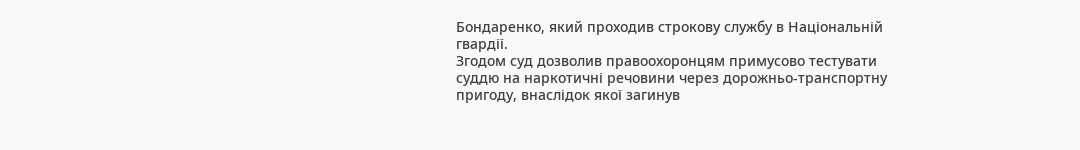Бондаренко, який проходив строкову службу в Національній гвардії.
Згодом суд дозволив правоохоронцям примусово тестувати суддю на наркотичні речовини через дорожньо-транспортну пригоду, внаслідок якої загинув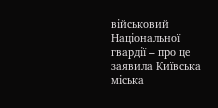військовий Національної гвардії – про це заявила Київська міська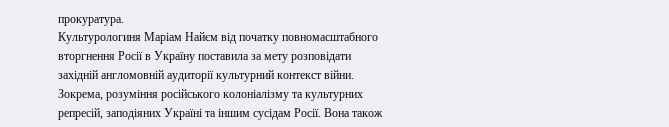прокуратура.
Культурологиня Маріам Найєм від початку повномасштабного вторгнення Росії в Україну поставила за мету розповідати західній англомовній аудиторії культурний контекст війни. Зокрема, розуміння російського колоніалізму та культурних репресій, заподіяних Україні та іншим сусідам Росії. Вона також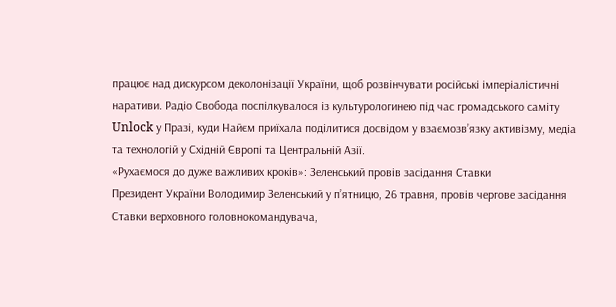працює над дискурсом деколонізації України, щоб розвінчувати російські імперіалістичні наративи. Радіо Свобода поспілкувалося із культурологинею під час громадського саміту Unlock у Празі, куди Найєм приїхала поділитися досвідом у взаємозв’язку активізму, медіа та технологій у Східній Європі та Центральній Азії.
«Рухаємося до дуже важливих кроків»: Зеленський провів засідання Ставки
Президент України Володимир Зеленський у п’ятницю, 26 травня, провів чергове засідання Ставки верховного головнокомандувача,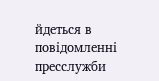йдеться в повідомленні пресслужби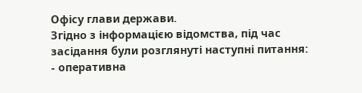Офісу глави держави.
Згідно з інформацією відомства, під час засідання були розглянуті наступні питання:
- оперативна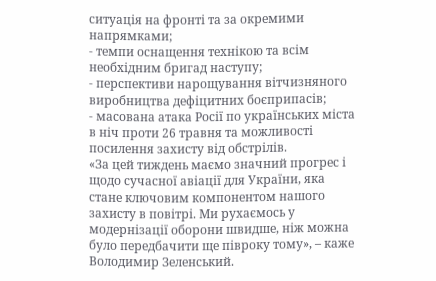ситуація на фронті та за окремими напрямками;
- темпи оснащення технікою та всім необхідним бригад наступу;
- перспективи нарощування вітчизняного виробництва дефіцитних боєприпасів;
- масована атака Росії по українських міста в ніч проти 26 травня та можливості посилення захисту від обстрілів.
«За цей тиждень маємо значний прогрес і щодо сучасної авіації для України, яка стане ключовим компонентом нашого захисту в повітрі. Ми рухаємось у модернізації оборони швидше, ніж можна було передбачити ще півроку тому», – каже Володимир Зеленський.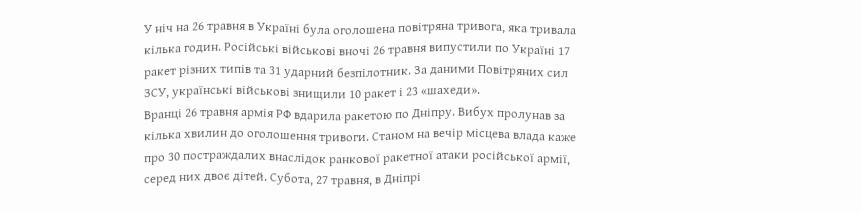У ніч на 26 травня в Україні була оголошена повітряна тривога, яка тривала кілька годин. Російські військові вночі 26 травня випустили по Україні 17 ракет різних типів та 31 ударний безпілотник. За даними Повітряних сил ЗСУ, українські військові знищили 10 ракет і 23 «шахеди».
Вранці 26 травня армія РФ вдарила ракетою по Дніпру. Вибух пролунав за кілька хвилин до оголошення тривоги. Станом на вечір місцева влада каже про 30 постраждалих внаслідок ранкової ракетної атаки російської армії, серед них двоє дітей. Субота, 27 травня, в Дніпрі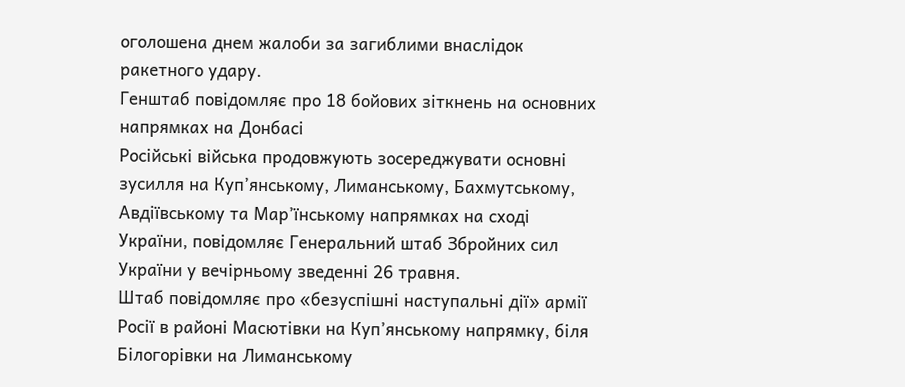оголошена днем жалоби за загиблими внаслідок ракетного удару.
Генштаб повідомляє про 18 бойових зіткнень на основних напрямках на Донбасі
Російські війська продовжують зосереджувати основні зусилля на Куп’янському, Лиманському, Бахмутському, Авдіївському та Мар’їнському напрямках на сході України, повідомляє Генеральний штаб Збройних сил України у вечірньому зведенні 26 травня.
Штаб повідомляє про «безуспішні наступальні дії» армії Росії в районі Масютівки на Куп’янському напрямку, біля Білогорівки на Лиманському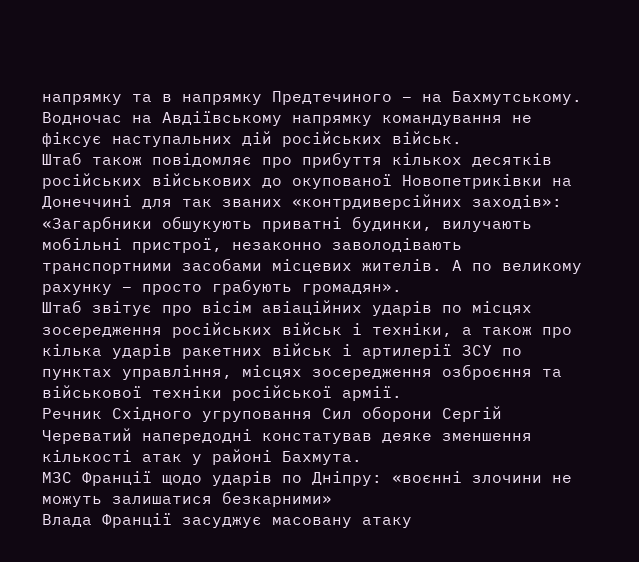напрямку та в напрямку Предтечиного – на Бахмутському. Водночас на Авдіївському напрямку командування не фіксує наступальних дій російських військ.
Штаб також повідомляє про прибуття кількох десятків російських військових до окупованої Новопетриківки на Донеччині для так званих «контрдиверсійних заходів»:
«Загарбники обшукують приватні будинки, вилучають мобільні пристрої, незаконно заволодівають транспортними засобами місцевих жителів. А по великому рахунку – просто грабують громадян».
Штаб звітує про вісім авіаційних ударів по місцях зосередження російських військ і техніки, а також про кілька ударів ракетних військ і артилерії ЗСУ по пунктах управління, місцях зосередження озброєння та військової техніки російської армії.
Речник Східного угруповання Сил оборони Сергій Череватий напередодні констатував деяке зменшення кількості атак у районі Бахмута.
МЗС Франції щодо ударів по Дніпру: «воєнні злочини не можуть залишатися безкарними»
Влада Франції засуджує масовану атаку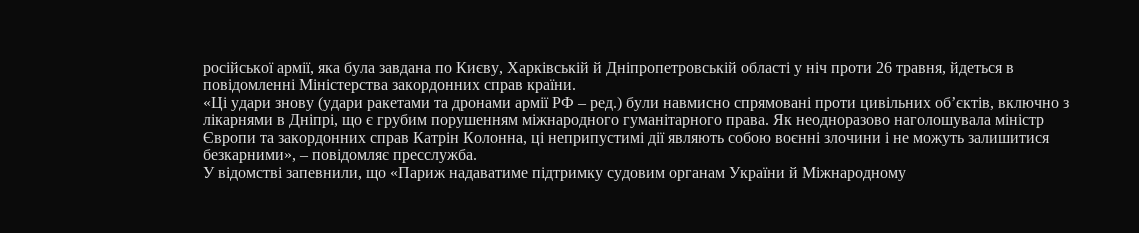російської армії, яка була завдана по Києву, Харківській й Дніпропетровській області у ніч проти 26 травня, йдеться в повідомленні Міністерства закордонних справ країни.
«Ці удари знову (удари ракетами та дронами армії РФ – ред.) були навмисно спрямовані проти цивільних об’єктів, включно з лікарнями в Дніпрі, що є грубим порушенням міжнародного гуманітарного права. Як неодноразово наголошувала міністр Європи та закордонних справ Катрін Колонна, ці неприпустимі дії являють собою воєнні злочини і не можуть залишитися безкарними», – повідомляє пресслужба.
У відомстві запевнили, що «Париж надаватиме підтримку судовим органам України й Міжнародному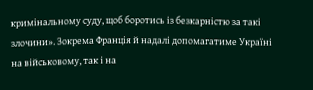кримінальному суду, щоб боротись із безкарністю за такі злочини». Зокрема Франція й надалі допомагатиме Україні на військовому, так і на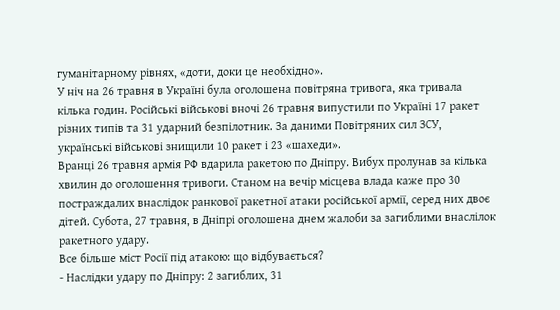гуманітарному рівнях, «доти, доки це необхідно».
У ніч на 26 травня в Україні була оголошена повітряна тривога, яка тривала кілька годин. Російські військові вночі 26 травня випустили по Україні 17 ракет різних типів та 31 ударний безпілотник. За даними Повітряних сил ЗСУ, українські військові знищили 10 ракет і 23 «шахеди».
Вранці 26 травня армія РФ вдарила ракетою по Дніпру. Вибух пролунав за кілька хвилин до оголошення тривоги. Станом на вечір місцева влада каже про 30 постраждалих внаслідок ранкової ракетної атаки російської армії, серед них двоє дітей. Субота, 27 травня, в Дніпрі оголошена днем жалоби за загиблими внаслілок ракетного удару.
Все більше міст Росії під атакою: що відбувається?
- Наслідки удару по Дніпру: 2 загиблих, 31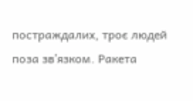постраждалих, троє людей поза зв’язком. Ракета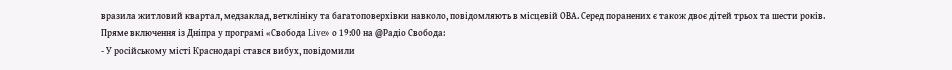вразила житловий квартал, медзаклад, ветклініку та багатоповерхівки навколо, повідомляють в місцевій ОВА. Серед поранених є також двоє дітей трьох та шести років.
Пряме включення із Дніпра у програмі «Свобода Live» о 19:00 на @Радіо Свобода:
- У російському місті Краснодарі стався вибух, повідомили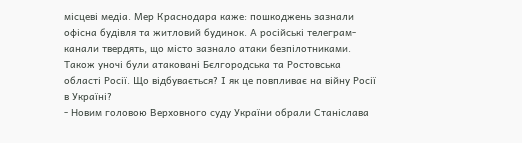місцеві медіа. Мер Краснодара каже: пошкоджень зазнали офісна будівля та житловий будинок. А російські телеграм-канали твердять, що місто зазнало атаки безпілотниками. Також уночі були атаковані Бєлгородська та Ростовська області Росії. Що відбувається? І як це повпливає на війну Росії в Україні?
- Новим головою Верховного суду України обрали Станіслава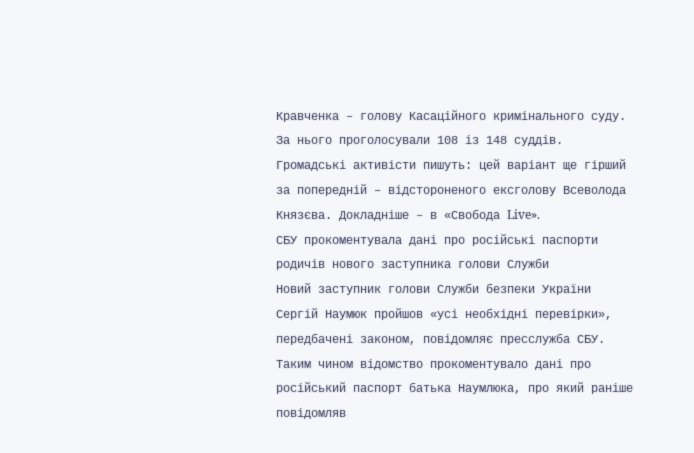Кравченка – голову Касаційного кримінального суду. За нього проголосували 108 із 148 суддів. Громадські активісти пишуть: цей варіант ще гірший за попередній – відстороненого ексголову Всеволода Князєва. Докладніше – в «Свобода Live».
СБУ прокоментувала дані про російські паспорти родичів нового заступника голови Служби
Новий заступник голови Служби безпеки України Сергій Наумюк пройшов «усі необхідні перевірки», передбачені законом, повідомляє пресслужба СБУ.
Таким чином відомство прокоментувало дані про російський паспорт батька Наумлюка, про який раніше повідомляв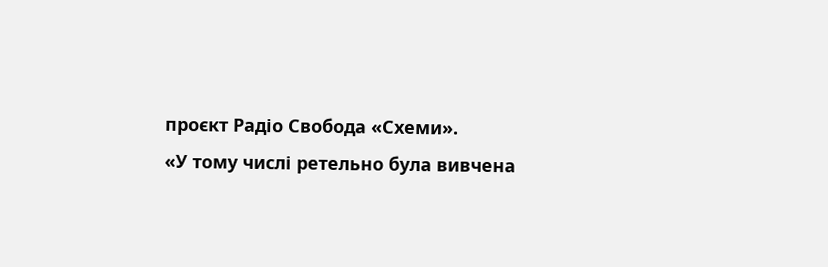проєкт Радіо Свобода «Схеми».
«У тому числі ретельно була вивчена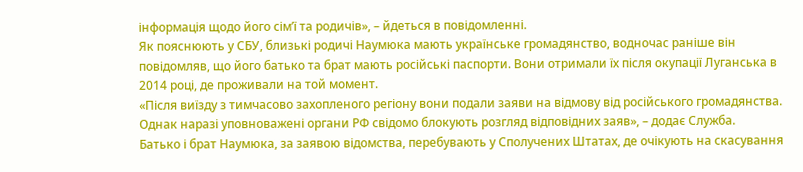інформація щодо його сім’ї та родичів», – йдеться в повідомленні.
Як пояснюють у СБУ, близькі родичі Наумюка мають українське громадянство, водночас раніше він повідомляв, що його батько та брат мають російські паспорти. Вони отримали їх після окупації Луганська в 2014 році, де проживали на той момент.
«Після виїзду з тимчасово захопленого регіону вони подали заяви на відмову від російського громадянства. Однак наразі уповноважені органи РФ свідомо блокують розгляд відповідних заяв», – додає Служба.
Батько і брат Наумюка, за заявою відомства, перебувають у Сполучених Штатах, де очікують на скасування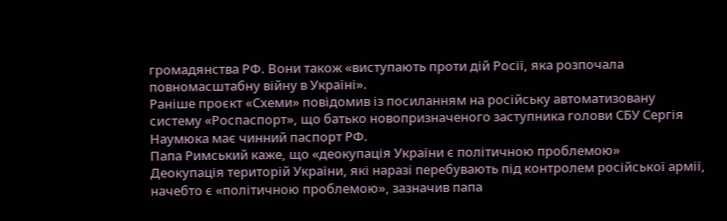громадянства РФ. Вони також «виступають проти дій Росії, яка розпочала повномасштабну війну в Україні».
Раніше проєкт «Схеми» повідомив із посиланням на російську автоматизовану систему «Роспаспорт», що батько новопризначеного заступника голови СБУ Сергія Наумюка має чинний паспорт РФ.
Папа Римський каже, що «деокупація України є політичною проблемою»
Деокупація територій України, які наразі перебувають під контролем російської армії, начебто є «політичною проблемою», зазначив папа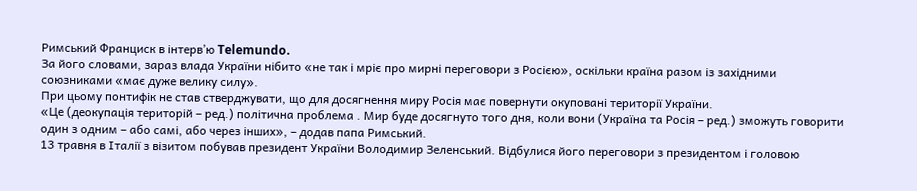Римський Франциск в інтерв’ю Telemundo.
За його словами, зараз влада України нібито «не так і мріє про мирні переговори з Росією», оскільки країна разом із західними союзниками «має дуже велику силу».
При цьому понтифік не став стверджувати, що для досягнення миру Росія має повернути окуповані території України.
«Це (деокупація територій – ред.) політична проблема . Мир буде досягнуто того дня, коли вони (Україна та Росія – ред.) зможуть говорити один з одним – або самі, або через інших», – додав папа Римський.
13 травня в Італії з візитом побував президент України Володимир Зеленський. Відбулися його переговори з президентом і головою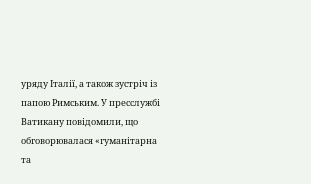уряду Італії, а також зустріч із папою Римським. У пресслужбі Ватикану повідомили, що обговорювалася «гуманітарна та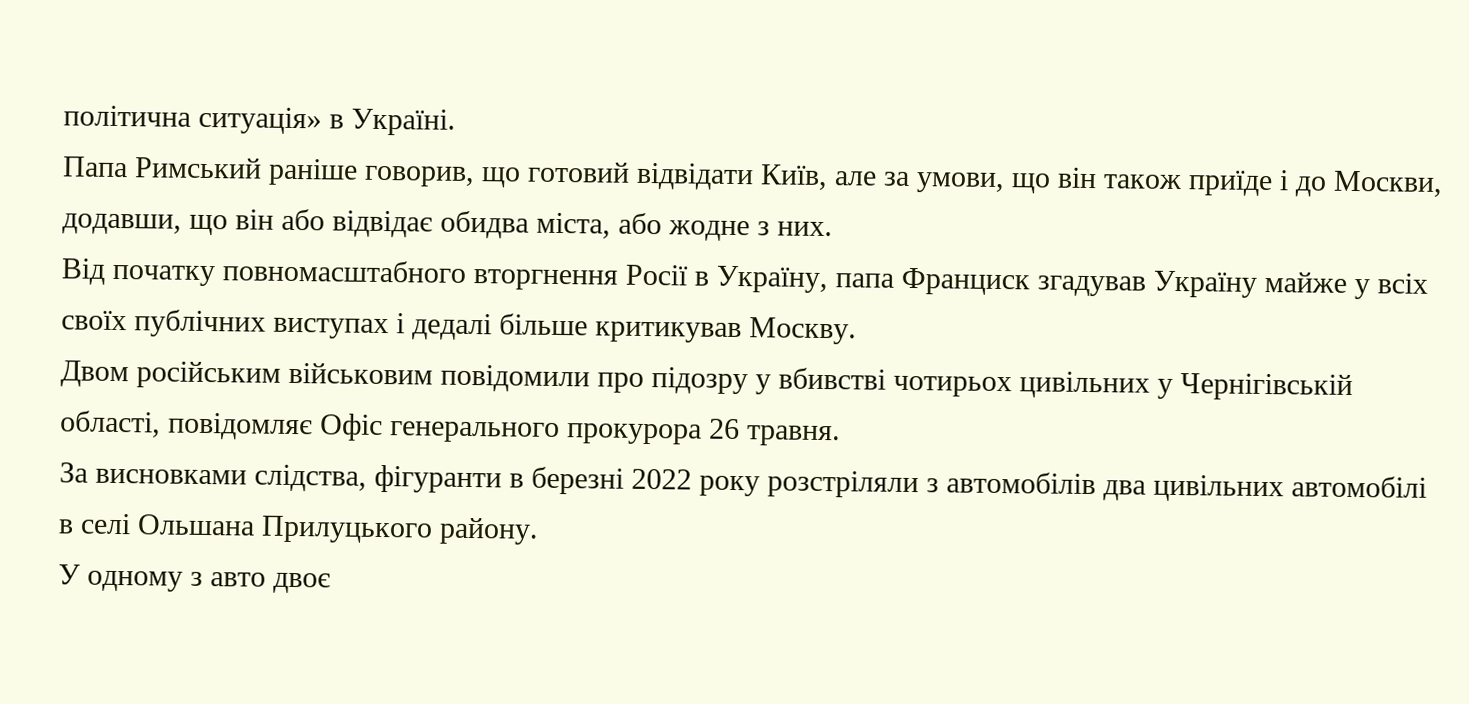політична ситуація» в Україні.
Папа Римський раніше говорив, що готовий відвідати Київ, але за умови, що він також приїде і до Москви, додавши, що він або відвідає обидва міста, або жодне з них.
Від початку повномасштабного вторгнення Росії в Україну, папа Франциск згадував Україну майже у всіх своїх публічних виступах і дедалі більше критикував Москву.
Двом російським військовим повідомили про підозру у вбивстві чотирьох цивільних у Чернігівській області, повідомляє Офіс генерального прокурора 26 травня.
За висновками слідства, фігуранти в березні 2022 року розстріляли з автомобілів два цивільних автомобілі в селі Ольшана Прилуцького району.
У одному з авто двоє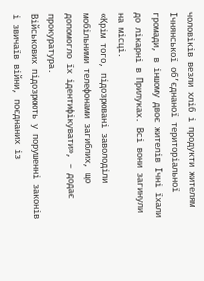чоловіків везли хліб і продукти жителям Ічнянської об’єднаної територіальної громади, в іншому двоє жителів Ічні їхали до лікарні в Прилуках. Всі вони загинули на місці.
«Крім того, підозрювані заволоділи мобільними телефонами загиблих, що допомогло їх ідентифікувати», – додає прокуратура.
Військових підозрюють у порушенні законів і звичаїв війни, поєднаних із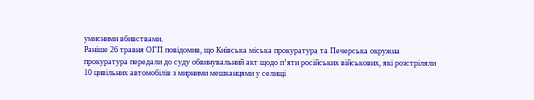умисними вбивствами.
Раніше 26 травня ОГП повідомив, що Київська міська прокуратура та Печерська окружна прокуратура передали до суду обвинувальний акт щодо п’яти російських військових, які розстріляли 10 цивільних автомобілів з мирними мешканцями у селищі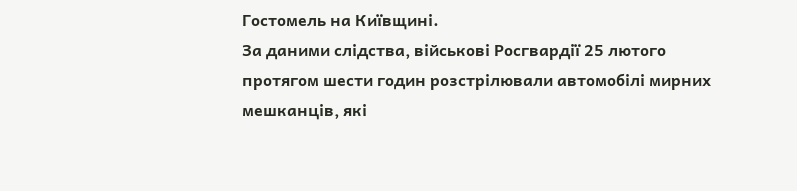Гостомель на Київщині.
За даними слідства, військові Росгвардії 25 лютого протягом шести годин розстрілювали автомобілі мирних мешканців, які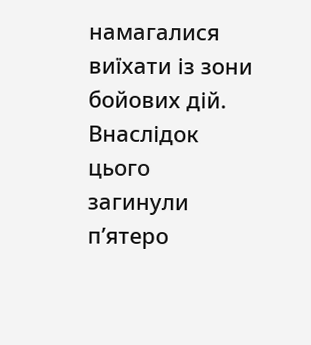намагалися виїхати із зони бойових дій. Внаслідок цього загинули п’ятеро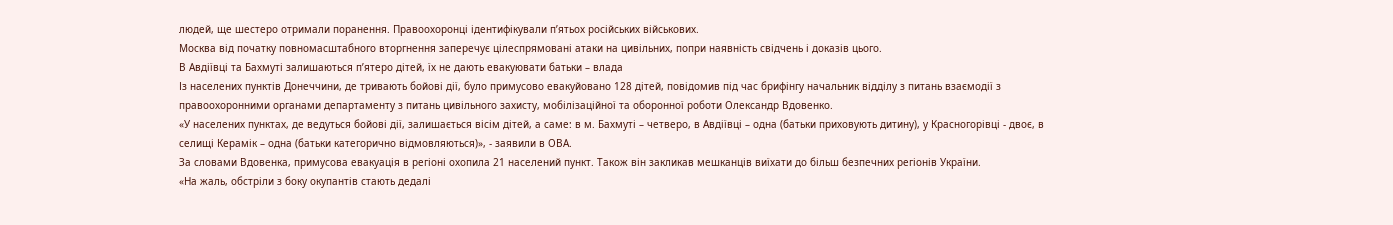людей, ще шестеро отримали поранення. Правоохоронці ідентифікували п’ятьох російських військових.
Москва від початку повномасштабного вторгнення заперечує цілеспрямовані атаки на цивільних, попри наявність свідчень і доказів цього.
В Авдіївці та Бахмуті залишаються п’ятеро дітей, їх не дають евакуювати батьки – влада
Із населених пунктів Донеччини, де тривають бойові дії, було примусово евакуйовано 128 дітей, повідомив під час брифінгу начальник відділу з питань взаємодії з правоохоронними органами департаменту з питань цивільного захисту, мобілізаційної та оборонної роботи Олександр Вдовенко.
«У населених пунктах, де ведуться бойові дії, залишається вісім дітей, а саме: в м. Бахмуті – четверо, в Авдіївці – одна (батьки приховують дитину), у Красногорівці - двоє, в селищі Керамік – одна (батьки категорично відмовляються)», - заявили в ОВА.
За словами Вдовенка, примусова евакуація в регіоні охопила 21 населений пункт. Також він закликав мешканців виїхати до більш безпечних регіонів України.
«На жаль, обстріли з боку окупантів стають дедалі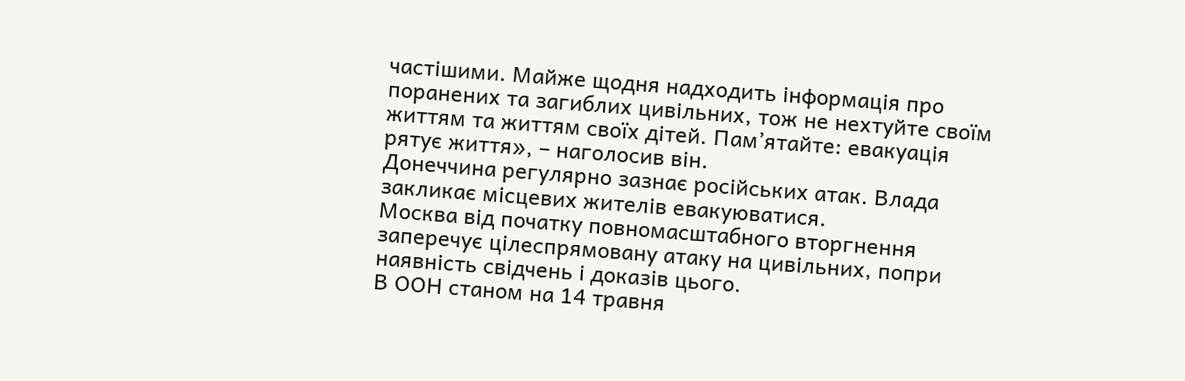частішими. Майже щодня надходить інформація про поранених та загиблих цивільних, тож не нехтуйте своїм життям та життям своїх дітей. Пам’ятайте: евакуація рятує життя», – наголосив він.
Донеччина регулярно зазнає російських атак. Влада закликає місцевих жителів евакуюватися.
Москва від початку повномасштабного вторгнення заперечує цілеспрямовану атаку на цивільних, попри наявність свідчень і доказів цього.
В ООН станом на 14 травня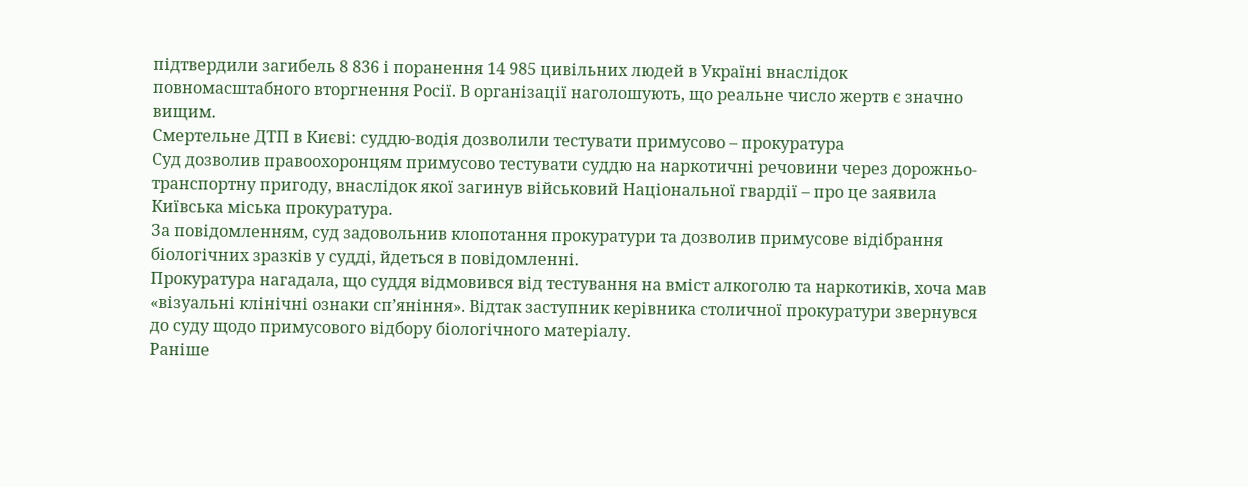підтвердили загибель 8 836 і поранення 14 985 цивільних людей в Україні внаслідок повномасштабного вторгнення Росії. В організації наголошують, що реальне число жертв є значно вищим.
Смертельне ДТП в Києві: суддю-водія дозволили тестувати примусово – прокуратура
Суд дозволив правоохоронцям примусово тестувати суддю на наркотичні речовини через дорожньо-транспортну пригоду, внаслідок якої загинув військовий Національної гвардії – про це заявила Київська міська прокуратура.
За повідомленням, суд задовольнив клопотання прокуратури та дозволив примусове відібрання біологічних зразків у судді, йдеться в повідомленні.
Прокуратура нагадала, що суддя відмовився від тестування на вміст алкоголю та наркотиків, хоча мав «візуальні клінічні ознаки сп’яніння». Відтак заступник керівника столичної прокуратури звернувся до суду щодо примусового відбору біологічного матеріалу.
Раніше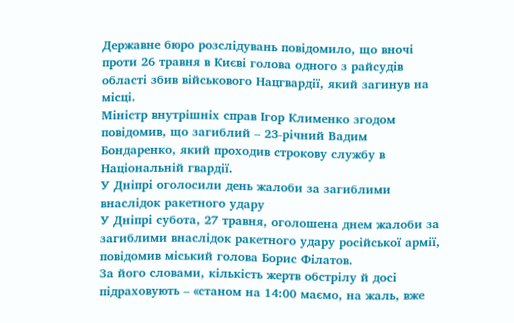Державне бюро розслідувань повідомило, що вночі проти 26 травня в Києві голова одного з райсудів області збив військового Нацгвардії, який загинув на місці.
Міністр внутрішніх справ Ігор Клименко згодом повідомив, що загиблий – 23-річний Вадим Бондаренко, який проходив строкову службу в Національній гвардії.
У Дніпрі оголосили день жалоби за загиблими внаслідок ракетного удару
У Дніпрі субота, 27 травня, оголошена днем жалоби за загиблими внаслідок ракетного удару російської армії, повідомив міський голова Борис Філатов.
За його словами, кількість жертв обстрілу й досі підраховують – «станом на 14:00 маємо, на жаль, вже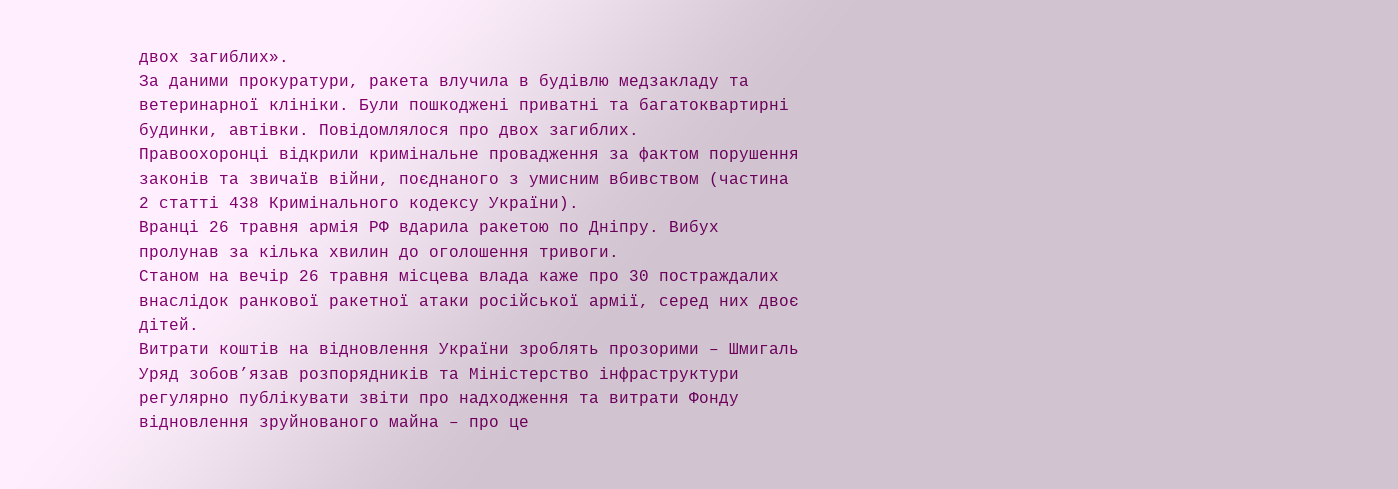двох загиблих».
За даними прокуратури, ракета влучила в будівлю медзакладу та ветеринарної клініки. Були пошкоджені приватні та багатоквартирні будинки, автівки. Повідомлялося про двох загиблих.
Правоохоронці відкрили кримінальне провадження за фактом порушення законів та звичаїв війни, поєднаного з умисним вбивством (частина 2 статті 438 Кримінального кодексу України).
Вранці 26 травня армія РФ вдарила ракетою по Дніпру. Вибух пролунав за кілька хвилин до оголошення тривоги.
Станом на вечір 26 травня місцева влада каже про 30 постраждалих внаслідок ранкової ракетної атаки російської армії, серед них двоє дітей.
Витрати коштів на відновлення України зроблять прозорими – Шмигаль
Уряд зобов’язав розпорядників та Міністерство інфраструктури регулярно публікувати звіти про надходження та витрати Фонду відновлення зруйнованого майна – про це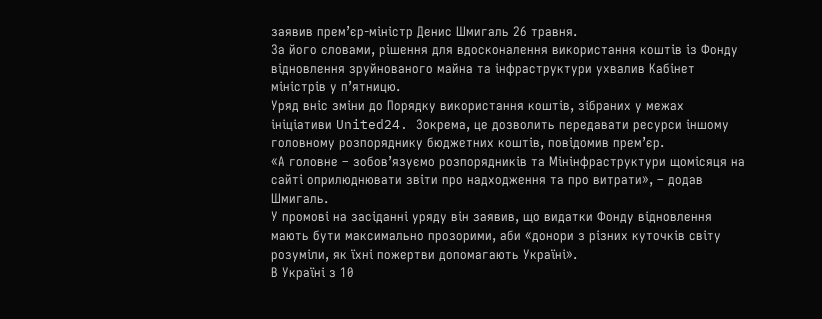заявив прем’єр-міністр Денис Шмигаль 26 травня.
За його словами, рішення для вдосконалення використання коштів із Фонду відновлення зруйнованого майна та інфраструктури ухвалив Кабінет міністрів у п’ятницю.
Уряд вніс зміни до Порядку використання коштів, зібраних у межах ініціативи United24. Зокрема, це дозволить передавати ресурси іншому головному розпоряднику бюджетних коштів, повідомив прем’єр.
«А головне – зобов’язуємо розпорядників та Мінінфраструктури щомісяця на сайті оприлюднювати звіти про надходження та про витрати», – додав Шмигаль.
У промові на засіданні уряду він заявив, що видатки Фонду відновлення мають бути максимально прозорими, аби «донори з різних куточків світу розуміли, як їхні пожертви допомагають Україні».
В Україні з 10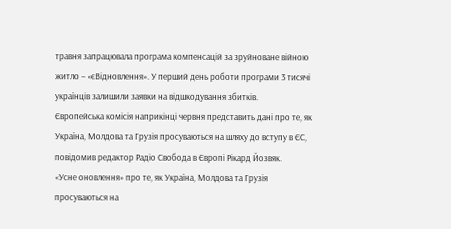травня запрацювала програма компенсацій за зруйноване війною житло – «єВідновлення». У перший день роботи програми 3 тисячі українців залишили заявки на відшкодування збитків.
Європейська комісія наприкінці червня представить дані про те, як Україна, Молдова та Грузія просуваються на шляху до вступу в ЄС, повідомив редактор Радіо Свобода в Європі Рікард Йозвяк.
«Усне оновлення» про те, як Україна, Молдова та Грузія просуваються на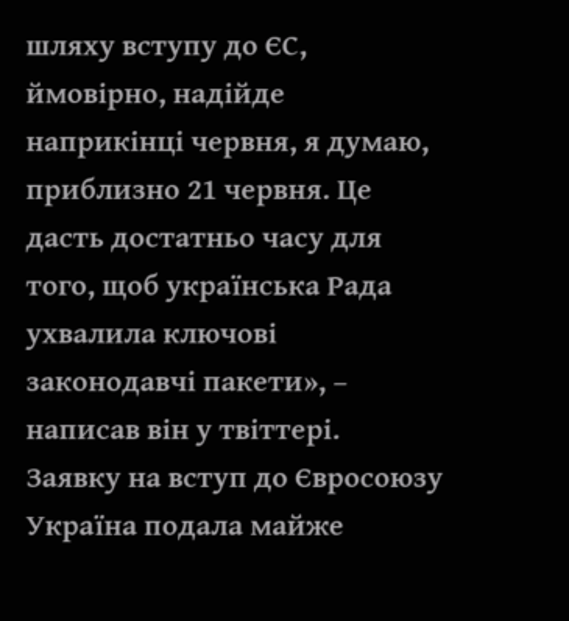шляху вступу до ЄС, ймовірно, надійде наприкінці червня, я думаю, приблизно 21 червня. Це дасть достатньо часу для того, щоб українська Рада ухвалила ключові законодавчі пакети», – написав він у твіттері.
Заявку на вступ до Євросоюзу Україна подала майже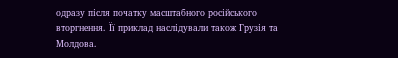одразу після початку масштабного російського вторгнення. Її приклад наслідували також Грузія та Молдова.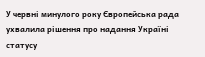У червні минулого року Європейська рада ухвалила рішення про надання Україні статусу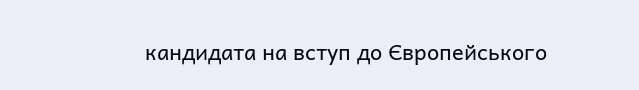кандидата на вступ до Європейського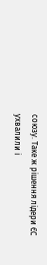союзу. Таке ж рішення лідери ЄС ухвалили і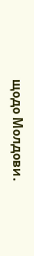щодо Молдови.